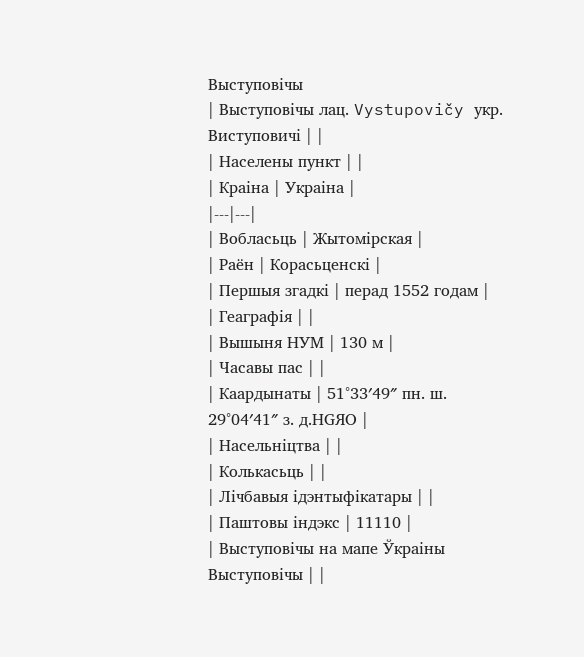Выступовічы
| Выступовічы лац. Vystupovičy укр. Виступовичі | |
| Населены пункт | |
| Краіна | Украіна |
|---|---|
| Вобласьць | Жытомірская |
| Раён | Корасьценскі |
| Першыя згадкі | перад 1552 годам |
| Геаграфія | |
| Вышыня НУМ | 130 м |
| Часавы пас | |
| Каардынаты | 51°33′49″ пн. ш. 29°04′41″ з. д.HGЯO |
| Насельніцтва | |
| Колькасьць | |
| Лічбавыя ідэнтыфікатары | |
| Паштовы індэкс | 11110 |
| Выступовічы на мапе Ўкраіны Выступовічы | |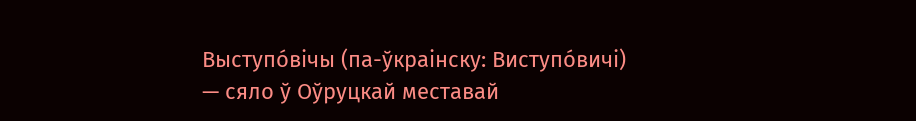Выступо́вічы (па-ўкраінску: Виступо́вичі) — сяло ў Оўруцкай меставай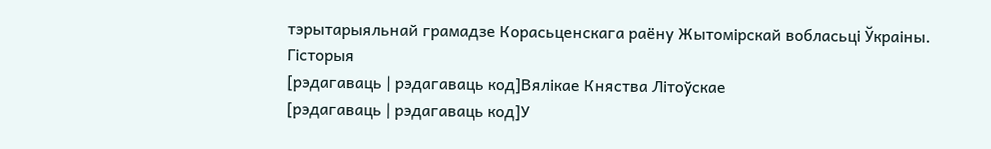тэрытарыяльнай грамадзе Корасьценскага раёну Жытомірскай вобласьці Ўкраіны.
Гісторыя
[рэдагаваць | рэдагаваць код]Вялікае Княства Літоўскае
[рэдагаваць | рэдагаваць код]У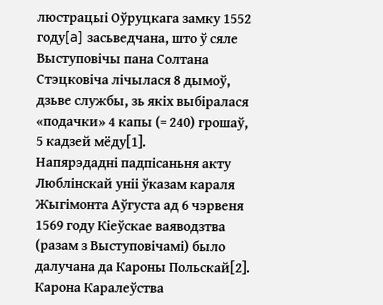люстрацыі Оўруцкага замку 1552 году[a] засьведчана, што ў сяле Выступовічы пана Солтана Стэцковіча лічылася 8 дымоў, дзьве службы, зь якіх выбіралася «подачки» 4 капы (= 240) грошаў, 5 кадзей мёду[1].
Напярэдадні падпісаньня акту Люблінскай уніі ўказам караля Жыгімонта Аўгуста ад 6 чэрвеня 1569 году Кіеўскае ваяводзтва (разам з Выступовічамі) было далучана да Кароны Польскай[2].
Карона Каралеўства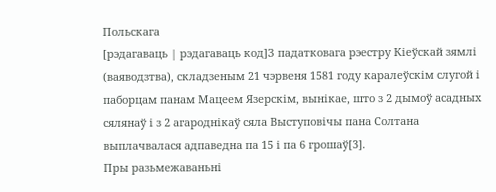Польскага
[рэдагаваць | рэдагаваць код]З падатковага рэестру Кіеўскай зямлі (ваяводзтва), складзеным 21 чэрвеня 1581 году каралеўскім слугой і паборцам панам Мацеем Язерскім, вынікае, што з 2 дымоў асадных сялянаў і з 2 агароднікаў сяла Выступовічы пана Солтана выплачвалася адпаведна па 15 і па 6 грошаў[3].
Пры разьмежаваньні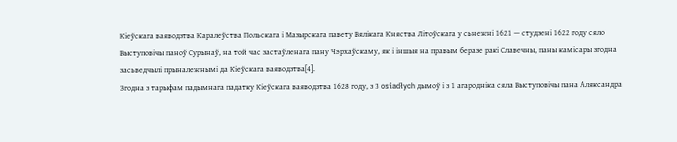Кіеўскага ваяводзтва Каралеўства Польскага і Мазырскага павету Вялікага Княства Літоўскага у сьнежні 1621 — студзені 1622 году сяло Выступовічы паноў Сурынаў, на той час застаўленага пану Чэрхаўскаму, як і іншыя на правым беразе ракі Славечны, паны камісары згодна засьведчылі прыналежнымі да Кіеўскага ваяводзтва[4].
Згодна з тарыфам падымнага падатку Кіеўскага ваяводзтва 1628 году, з 3 osiadłych дымоў і з 1 агародніка сяла Выступовічы пана Аляксандра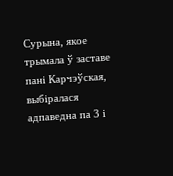Сурына, якое трымала ў заставе пані Карчэўская, выбіралася адпаведна па 3 і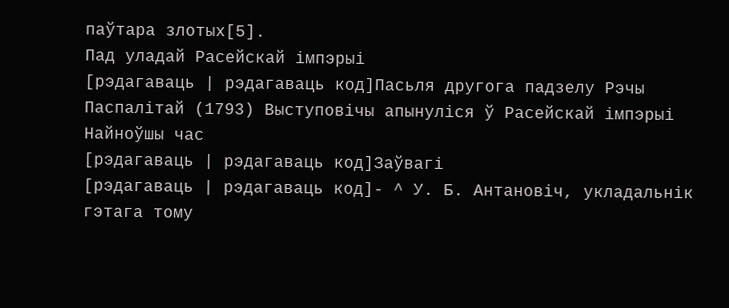паўтара злотых[5].
Пад уладай Расейскай імпэрыі
[рэдагаваць | рэдагаваць код]Пасьля другога падзелу Рэчы Паспалітай (1793) Выступовічы апынуліся ў Расейскай імпэрыі
Найноўшы час
[рэдагаваць | рэдагаваць код]Заўвагі
[рэдагаваць | рэдагаваць код]- ^ У. Б. Антановіч, укладальнік гэтага тому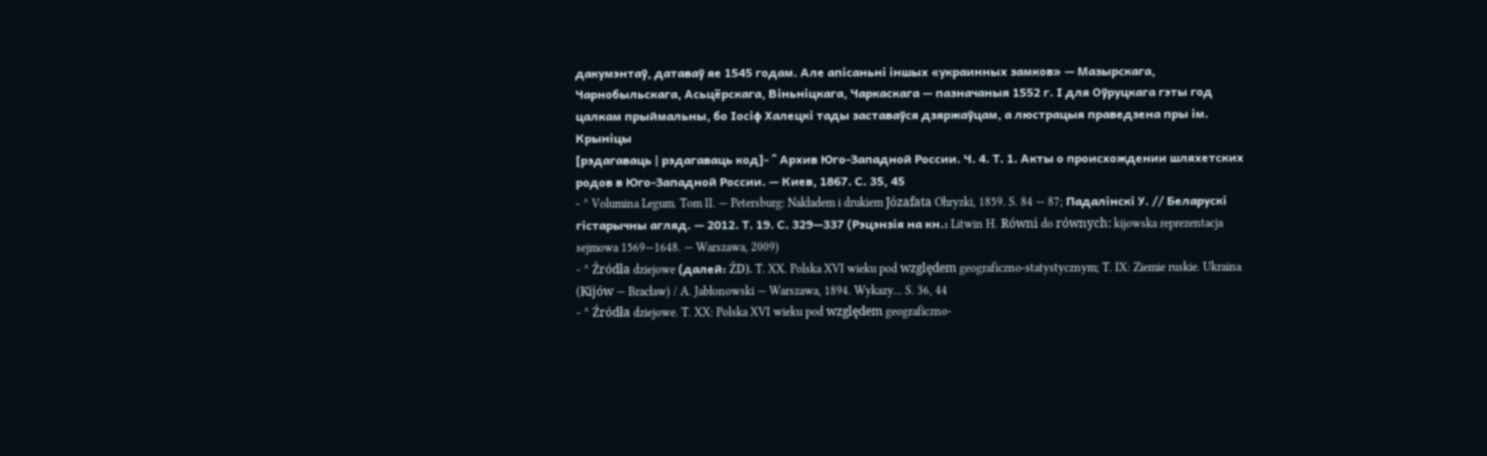дакумэнтаў, датаваў яе 1545 годам. Але апісаньні іншых «украинных замков» — Мазырскага, Чарнобыльскага, Асьцёрскага, Віньніцкага, Чаркаскага — пазначаныя 1552 г. І для Оўруцкага гэты год цалкам прыймальны, бо Іосіф Халецкі тады заставаўся дзяржаўцам, а люстрацыя праведзена пры ім.
Крыніцы
[рэдагаваць | рэдагаваць код]- ^ Архив Юго-Западной России. Ч. 4. Т. 1. Акты о происхождении шляхетских родов в Юго-Западной России. — Киев, 1867. С. 35, 45
- ^ Volumina Legum. Tom II. — Petersburg: Nakładem i drukiem Józafata Ohryzki, 1859. S. 84 — 87; Падалінскі У. // Беларускі гістарычны агляд. — 2012. Т. 19. С. 329—337 (Рэцэнзія на кн.: Litwin H. Równi do równych: kijowska reprezentacja sejmowa 1569—1648. — Warszawa, 2009)
- ^ Źródła dziejowe (далей: ŹD). T. XX. Polska XVI wieku pod względem geograficzno-statystycznym; T. IX: Ziemie ruskie. Ukraina (Kijów — Bracław) / A. Jabłonowski — Warszawa, 1894. Wykazy… S. 36, 44
- ^ Źródła dziejowe. T. XX: Polska XVI wieku pod względem geograficzno-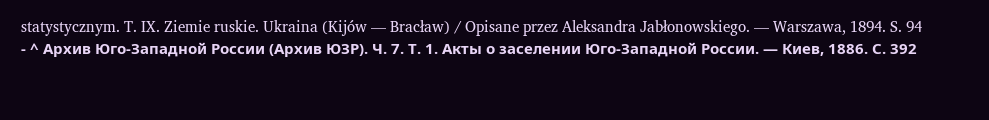statystycznym. T. IX. Ziemie ruskie. Ukraina (Kijów — Bracław) / Opisane przez Aleksandra Jabłonowskiego. — Warszawa, 1894. S. 94
- ^ Архив Юго-Западной России (Архив ЮЗР). Ч. 7. Т. 1. Акты о заселении Юго-Западной России. — Киев, 1886. С. 392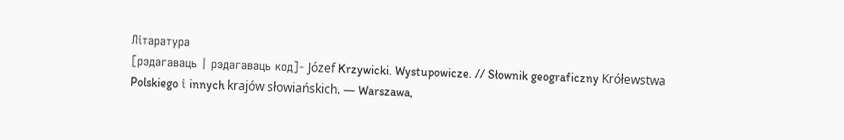Літаратура
[рэдагаваць | рэдагаваць код]- Józef Krzywicki. Wystupowicze. // Słownik geograficzny Krółewstwa Polskiego і innych krajów słowiańskich. — Warszawa,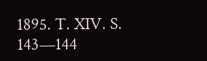1895. T. XIV. S. 143—144